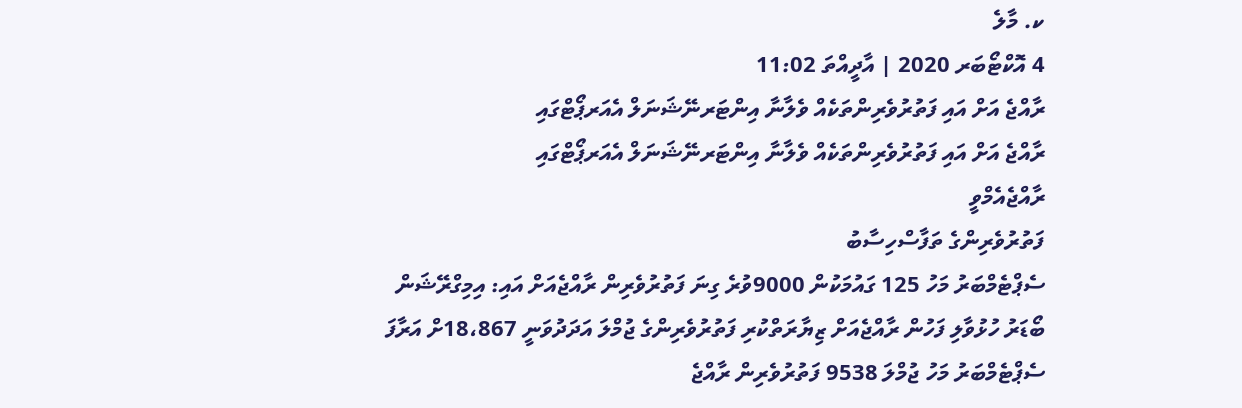ކ. މާލެ
4 އޮކްޓޯބަރ 2020 | އާދީއްތަ 11:02
ރާއްޖެ އަށް އައި ފަތުރުވެރިންތަކެއް ވެލާނާ އިންޓަރނޭޝަނަލް އެއަރޕޯޓްގައި
ރާއްޖެ އަށް އައި ފަތުރުވެރިންތަކެއް ވެލާނާ އިންޓަރނޭޝަނަލް އެއަރޕޯޓްގައި
ރާއްޖެއެމްވީ
ފަތުރުވެރިންގެ ތަފާސްހިސާބު
ސެޕްޓެމްބަރު މަހު 125 ގައުމަކުން 9000ވުރެ ގިނަ ފަތުރުވެރިން ރާއްޖެއަށް އައި: އިމިގްރޭޝަން
ބޯޑަރު ހުޅުވާލި ފަހުން ރާއްޖެއަށް ޒިޔާރަތްކުރި ފަތުރުވެރިންގެ ޖުމްލަ އަދަދުވަނީ 18،867ށް އަރާފަ
ސެޕްޓެމްބަރު މަހު ޖުމްލަ 9538 ފަތުރުވެރިން ރާއްޖެ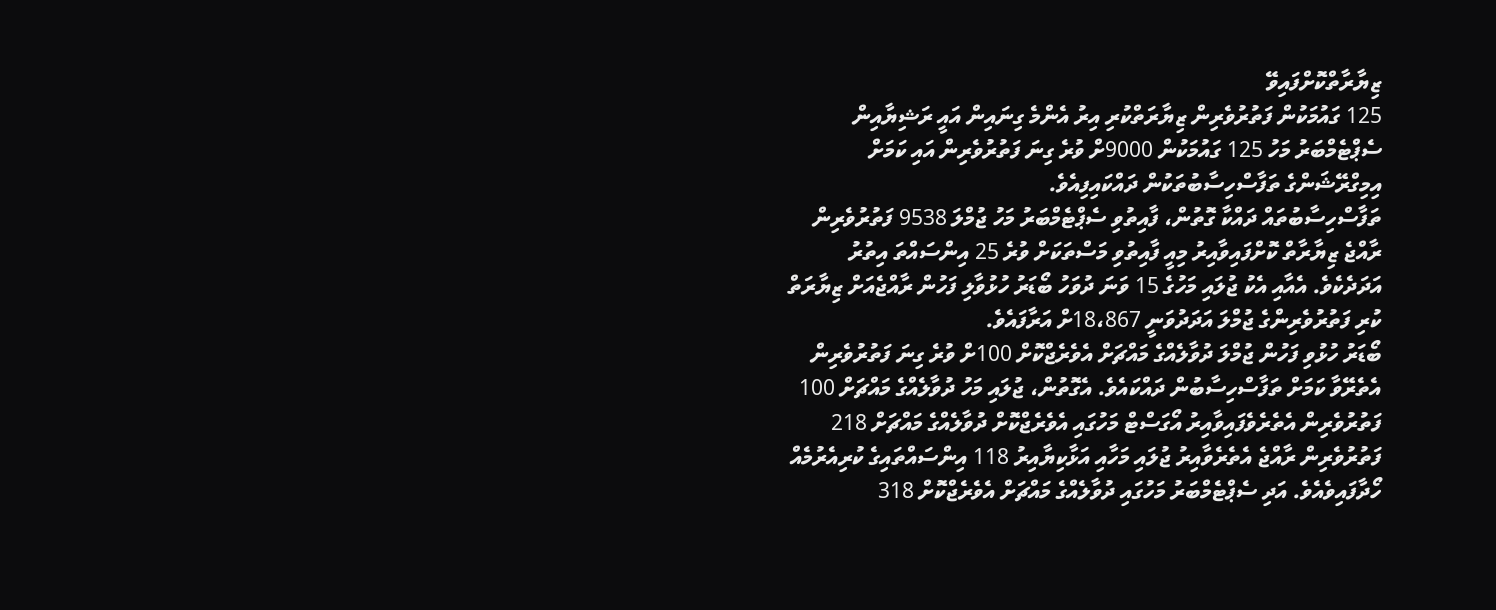ޒިޔާރާތްކޮށްފައިވޭ
125 ގައުމަކުން ފަތުރުވެރިން ޒިޔާރަތްކުރި އިރު އެންމެ ގިނައިން އައީ ރަޝިޔާއިން
ސެޕްޓެމްބަރު މަހު 125 ގައުމަކުން 9000ށް ވުރެ ގިނަ ފަތުރުވެރިން އައި ކަމަށް އިމިގްރޭޝަންގެ ތަފާސްހިސާބުތަކުން ދައްކައިފިއެވެ.
ތަފާސްހިސާބުތައް ދައްކާ ގޮތުން، ފާއިތުވި ސެޕްޓެމްބަރު މަހު ޖުމްލަ 9538 ފަތުރުވެރިން ރާއްޖެ ޒިޔާރާތް ކޮށްފައިވާއިރު މިއީ ފާއިތުވި މަސްތަކަށް ވުރެ 25 އިންސައްތަ އިތުރު އަދަދެކެވެ. އެއާއި އެކު ޖުލައި މަހުގެ 15 ވަނަ ދުވަހު ބޯޑަރު ހުޅުވާލި ފަހުން ރާއްޖެއަށް ޒިޔާރަތް ކުރި ފަތުރުވެރިންގެ ޖުމްލަ އަދަދުވަނީ 18،867ށް އަރާފައެވެ.
ބޯޑަރު ހުޅުވި ފަހުން ޖުމްލަ ދުވާލެއްގެ މައްޗަށް އެވެރެޖްކޮށް 100ށް ވުރެ ގިނަ ފަތުރުވެރިން އެތެރޭވާ ކަމަށް ތަފާސްހިސާބުން ދައްކައެވެ. އެގޮތުން، ޖުލައި މަހު ދުވާލެއްގެ މައްޗަށް 100 ފަތުރުވެރިން އެތެރެވެފައިވާއިރު އޯގަސްޓް މަހުގައި އެވެރެޖްކޮށް ދުވާލެއްގެ މައްޗަށް 218 ފަތުރުވެރިން ރާއްޖެ އެތެރެވާއިރު ޖުލައި މަހާއި އަޅާކިޔާއިރު 118 އިންސައްތައިގެ ކުރިއެރުމެއް ހޯދާފައިވެއެވެ. އަދި ސެޕްޓެމްބަރު މަހުގައި ދުވާލެއްގެ މައްޗަށް އެވެރެޖްކޮށް 318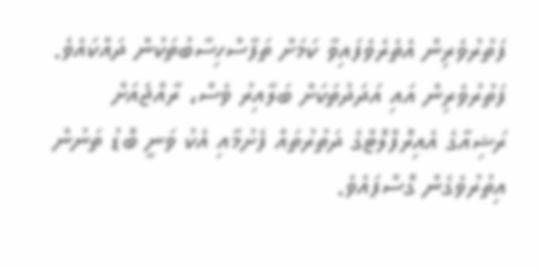ފަތުރުވެރިން އެތެރެވެފައިވާ ކަމަށް ތަފާސްހިސާބުތަކުން ދައްކައެވެ.
ފަތުރުވެރިން އައި އަދަދުތަކަށް ބަލާއިރު ވެސް، ރާއްޖެއަށް ރަޝިއާގެ އެއިރޮފްލޮޓްގެ ދަތުރުތައް ފެށުމާއި އެކު ވަނީ ބޮޑު ތަނުން އިތުރުވެގެން ގޮސްފައެވެ.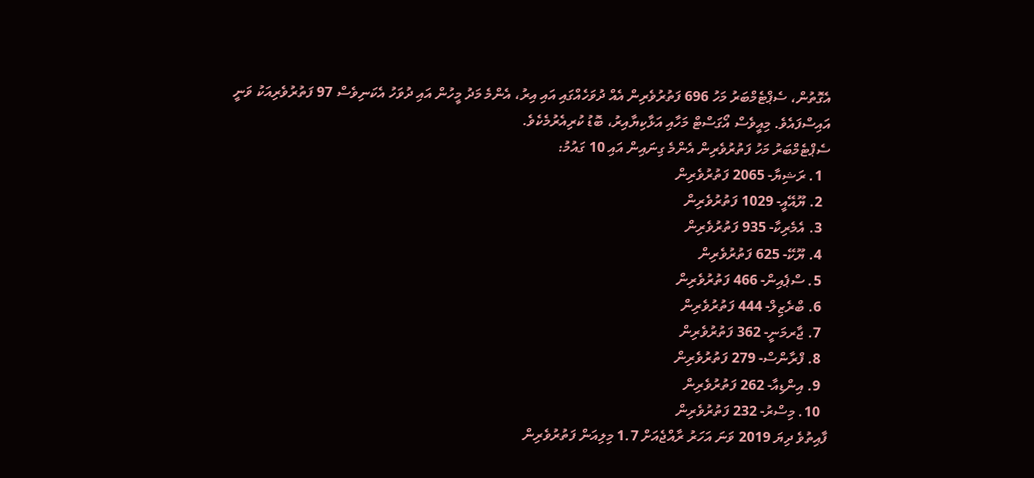އެގޮތުން، ސެޕްޓެމްބަރު މަހު 696 ފަތުރުވެރިން އެއް ދުވަހެއްގައި އައި އިރު، އެންމެ މަދު މީހުން އައި ދުވަހު އެކަނިވެސް 97 ފަތުރުވެރިއަކު ވަނީ އައިސްފައެވެ. މިއީވެސް އޯގަސްޓް މަހާއި އަޅާކިޔާއިރު، ބޮޑު ކުރިއެރުމެކެވެ.
ސެޕްޓެމްބަރު މަހު ފަތުރުވެރިން އެންމެ ގިނައިން އައި 10 ގައުމު:
  1. ރަޝިޔާ- 2065 ފަތުރުވެރިން
  2. ޔޫއޭއީ- 1029 ފަތުރުވެރިން
  3. އެމެރިކާ- 935 ފަތުރުވެރިން
  4. ޔޫކޭ- 625 ފަތުރުވެރިން
  5. ސްޕެއިން- 466 ފަތުރުވެރިން
  6. ބްރެޒިލް- 444 ފަތުރުވެރިން
  7. ޖާރމަނީ- 362 ފަތުރުވެރިން
  8. ފްރާންސް- 279 ފަތުރުވެރިން
  9. އިންޑިއާ- 262 ފަތުރުވެރިން
  10. މިސްރު- 232 ފަތުރުވެރިން
ފާއިތުވެ ދިޔަ 2019 ވަނަ އަހަރު ރާއްޖެއަށް 1.7 މިލިއަން ފަތުރުވެރިން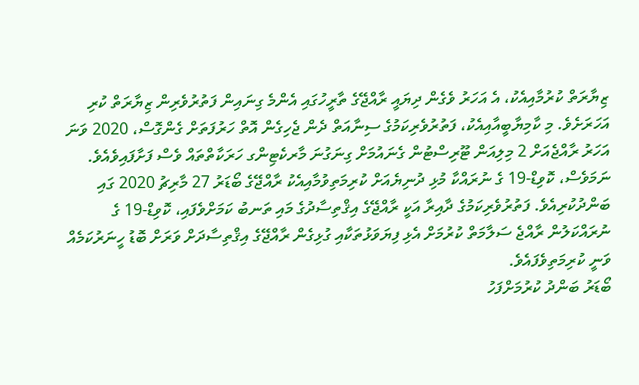ޒިޔާރަތް ކުރުމާއިއެކު، އެ އަހަރު ވެގެން ދިޔައީ ރާއްޖޭގެ ތާރީހުގައި އެންމެ ގިނައިން ފަތުރުވެރިން ޒިޔާރަތް ކުރި އަހަރަށެވެ. މި ކާމިޔާބީއާއިއެކު، ފަތުރުވެރިކަމުގެ ސިނާއަތް ދެން ޖެހިގެން އޮތް ހަރުފަތަށް ގެންގޮސް، 2020 ވަނަ އަހަރު ރާއްޖެއަށް 2 މިލިއަން ޓޫރިސްޓުން ގެނައުމަށް ގިނަގުނަ މާރކެޓިންގ ހަރަކާތްތައް ވެސް ފަށާފައިވެއެވެ.
ނަމަވެސް، ކޮވިޑް-19 ގެ ނުރައްކާ މުޅި ދުނިޔެއަށް ކުރިމަތިވުމާއިއެކު ރާއްޖޭގެ ބޯޑަރު 27 މާރިޗު 2020 ގައި ބަންދުކުރިއެވެ. ފަތުރުވެރިކަމުގެ ދާއިރާ އަކީ ރާއްޖޭގެ އިޤްތިސާދުގެ މައި ތަނބު ކަމަށްވެފައި، ކޮވިޑް-19 ގެ ނުރައްކަލުން ރާއްޖެ ސަލާމަތް ކުރުމަށް އެޅި ފިޔަވަޅުތަކާއި ގުޅިގެން ރާއްޖޭގެ އިޤްތިސާދަށް ވަރަށް ބޮޑު ހީނަރުކަމެއް ވަނީ ކުރިމަތިވެފައެވެ.
ބޯޑަރު ބަންދު ކުރުމަށްފަހު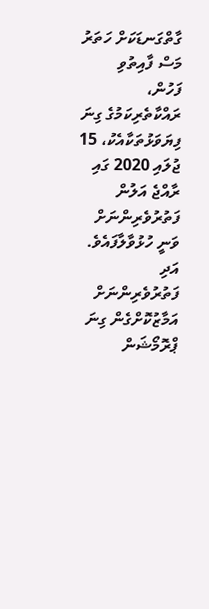ގާތްގަނޑަކަށް ހަތަރު މަސް ފާއިތުވި ފަހުން، ރައްކާތެރިކަމުގެ ގިނަ ފިޔަވަޅުތަކާއެކު، 15 ޖުލައި 2020 ގައި ރާއްޖެ އަލުން ފަތުރުވެރިންނަށް ވަނީ ހުޅުވާލާފައެވެ. އަދި ފަތުރުވެރިންނަށް އަމާޒުކޮށްގެން ގިނަ ޕްރޮމޯޝަން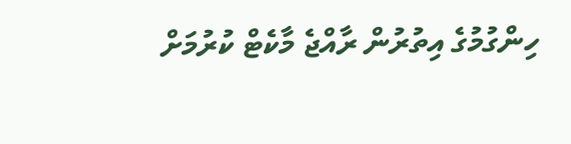ހިންގުމުގެ އިތުރުން ރާއްޖެ މާކެޓް ކުރުމަށް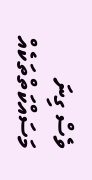ވެސް ގިނަ މަސައްކަތްތަކެއް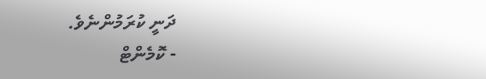ދަނީ ކުރަމުންނެވެ.
- ކޮމެންޓް